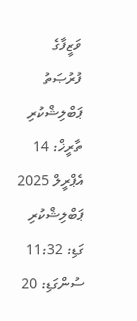ވަޒީފާގެ ފުރުޞަތު
ޕަބްލިޝްކުރި ތާރީޚް: 14 އެޕްރީލް 2025
ޕަބްލިޝްކުރި ގަޑި: 11:32
ސުންގަޑި: 20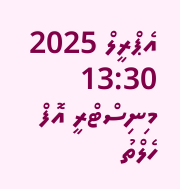އެޕްރީލް 2025 13:30
މިނިސްޓްރީ އޮފް ހެލްތު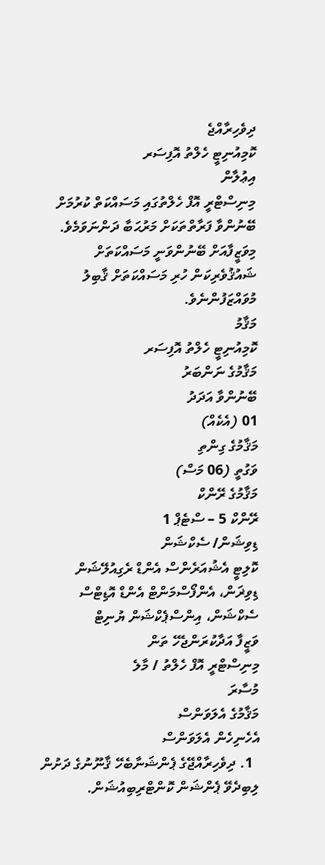ދިވެހިރާއްޖެ
ކޮމިއުނިޓީ ހެލްތު އޮފިސަރ
އިޢުލާން
މިނިސްޓްރީ އޮފް ހެލްތުގައި މަސައްކަތް ކުރުމަށް ބޭނުންވާ ފަރާތްތަކަށް މަރުޙަބާ ދަންނަވަމެވެ. މިވަޒީފާއަށް ބޭނުންވަނީ މަސައްކަތަށް
ޝައުޤުވެރިކަން ހުރި މަސައްކަތަށް ޤާބިލު މުވައްޒަފުންނެވެ.
މަޤާމު
ކޮމިއުނިޓީ ހެލްތު އޮފިސަރ
މަޤާމުގެ ނަންބަރު
ބޭނުންވާ އަދަދު
01 (އެކެއް)
މަޤާމުގެ ގިންތި
ވަގުތީ (06 މަސް)
މަޤާމުގެ ރޭންކް
ރޭންކް 5 – ސްޓެޕް 1
ޑިވިޝަން/ ސެކްޝަން
ކޮލިޓީ އެޝުއަރެންސް އެންޑް ރެގިއުލޭޝަން ޑިވިޜަން، އެންފޯސްމަންޓް އެންޑް އޮޑިޓްސް ސެކްޝަން، އިންސްޕެކްޝަން ޔުނިޓް
ވަޒީފާ އަދާކުރަންޖެހޭ ތަން
މިނިސްޓްރީ އޮފް ހެލްތު / މާލެ
މުސާރަ
މަޤާމުގެ އެލަވަންސް
އެހެނިހެން އެލަވަންސް
  1. ދިވެހިރާއްޖޭގެ ޕެންޝަނާބެހޭ ޤާނޫނުގެ ދަށުން ލިބިދެވޭ ޕެންޝަން ކޮންޓްރިބިއުޝަން.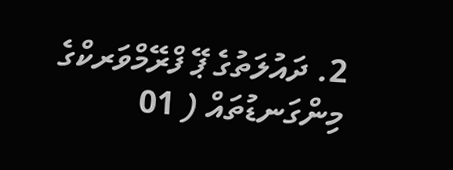2. ދައުލަތުގެ ޕޭ ފްރޭމްވަރކްގެ މިންގަނޑުތައް ( 01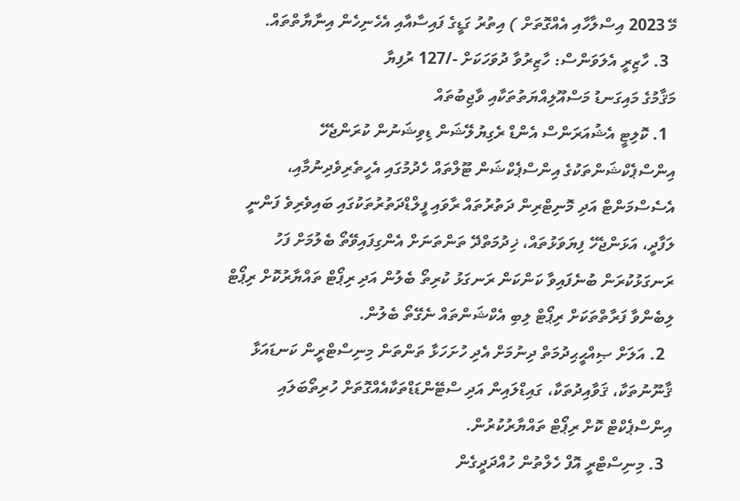މޭ 2023 އިސްލާހާއި އެއްގޮތަށް ) އިތުރު ގަޑީގެ ފައިސާއާއި އެހެނިހެން އިނާޔާތްތައް.
  3. ހާޒިރީ އެލަވަންސް: ހާޒިރުވާ ދުވަހަކަށް -/127 ރުފިޔާ
މަޤާމުގެ މައިގަނޑު މަސްއޫލިއްޔަތުތަކާއި ވާޖިބުތައް
  1. ކޮލިޓީ އެޝުއަރަންސް އެންޑް ރެގިޔުލޭޝަން ޑިވިޝަނުން ކުރަންޖެހޭ އިންސްޕެކްޝަންތަކުގެ އިންސްޕެކްޝަން ޓޫލްތައް ހެދުމުގައި އެހީތެރިވެދިނުމާއި، އެސެސްމަންޓް އަދި މޮނިޓްރިން ދަތުރުތައް ރާވައި ފީލްޑްދަތުރުތަކުގައި ބައިވެރިވެ ފަންނީ ލަފާދީ، އަޅަންޖެހޭ ފިޔަވަޅުތައް، ޚިދުމަތްދޭ ތަންތަނަށް އެންގިފައިވޭތޯ ބެލުމަށް ފަހު ރަނގަޅުކުރަން ބުނެފައިވާ ކަންކަން ރަނގަޅު ކުރިތޯ ބެލުން އަދި ރިޕޯޓް ތައްޔާރުކޮށް ރިޕޯޓް ލިބެންވާ ފަރާތްތަކަށް ރިޕޯޓް ލިބި އެކްޝަންތައް ނެގޭތޯ ބެލުން.
  2. އަލަށް ޞިއްޙީޙިދުމަތް ދިނުމަށް އެދި ހުށަހަޅާ ތަންތަން މިނިސްޓްރީން ކަނޑައަޅާ ޤާނޫނުތަކާ، ޤަވާއިދުތަކާ، ގައިޑްލައިން އަދި ސްޓޭންޑަޑްތަކާއެއްގޮތަށް ހުރިތޯބަލައި އިންސްޕެކްޓް ކޮށް ރިޕޯޓް ތައްޔާރުކުރުން.
  3. މިނިސްޓްރީ އޮފް ހެލްތުން ހުއްދަދީގެން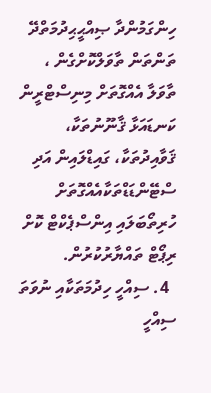ހިންގަމުންދާ ޞިއްޙީޙިދުމަތްދޭ ތަންތަން ތާވަލްކޮށްގެން ، ތާވަލާ އެއްގޮތަށް މިނިސްޓްރީން ކަނޑައަޅާ ޤާނޫނުތަކާ، ޤަވާއިދުތަކާ، ގައިޑްލައިން އަދި ސްޓޭންޑަޑްތަކާއެއްގޮތަށް ހުރިތޯބަލައި އިންސްޕެކްޓް ކޮށް ރިޕޯޓް ތައްޔާރުކުރުން.
  4. ސިއްހީ ހިދުމަތަކާއި ނުވަތަ ސިއްހީ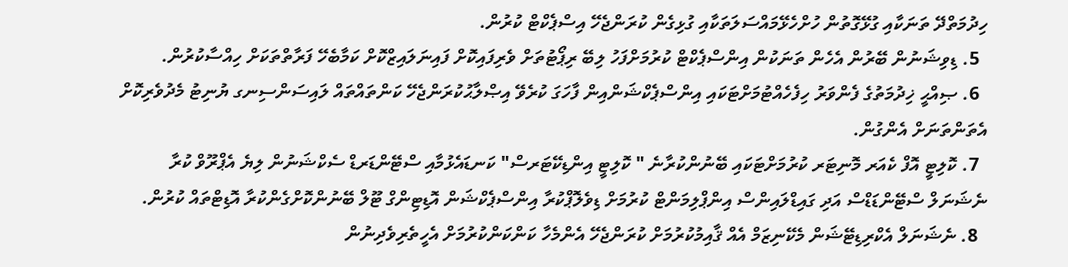ހިދުމަތްދޭ ތަނަކާއި ގުޅޭގޮތުން ހުށްހެޅޭމައްސަލަތަކާއި ގުޅިގެން ކުރަންޖެހޭ އިސްޕެކްޓް ކުރުން.
  5. ޑިވިޝަނުން ބޭރުން އެހެން ތަނަކުން އިންސްޕެކްޓް ކުރުމަށްފަހު ލިބޭ ރިޕޯޓުތަށް ވެރިފައިކޮށް ފައިނަލައިޒްކޮށް ކަމާބެހޭ ފަރާތްތަކަށް ހިއްސާކުރުން.
  6. ޞިއްޙީ ޚިދުމަތުގެ ފެންވަރު ހިފެހެއްޓުމަށްޓަކައި އިންސްޕެކްޝަންއިން ފާހަގަ ކުރެވޭ އިޞްލާޙުކުރަންޖެހޭ ކަންތައްތައް ލައިސަންސިނގ ޔުނިޓު މެދުވެރިކޮށް އެތަންތަނަށް އެންގުން.
  7. ކޮލިޓީ އޮފް ކެއަރ މޮނިޓަރ ކުރުމަށްޓަކައި ބޭނުންކުރާނެ " ކޮލިޓީ އިންޑިކޭޓަރސް" ކަނޑައެޅުމާއި ސްޓޭންޑަރޑް ސެކްޝަނުން ލިޔެ އެޕްރޫވް ކުރާ ނެޝަނަލް ސްޓޭންޑަޑްސް އަދި ގައިޑްލައިންސް އިންޕްލިމަންޓް ކުރުމަށް ޑިވެލޮޕްކުރާ އިންސްޕެކްޝަން އޮޑިޓިންގް ޓޫލް ބޭނުންކޮށްގެންކުރާ އޮޑިޓްތައް ކުރުން.
  8. ނެޝަނަލް އެކްރިޑިޓޭޝަން މެކޭނިޒަމް އެއް ޤާއިމުކުރުމަށް ކުރަންޖެހޭ އެންމެހާ ކަންކަންކުރުމަށް އެހީތެރިވެދިނުން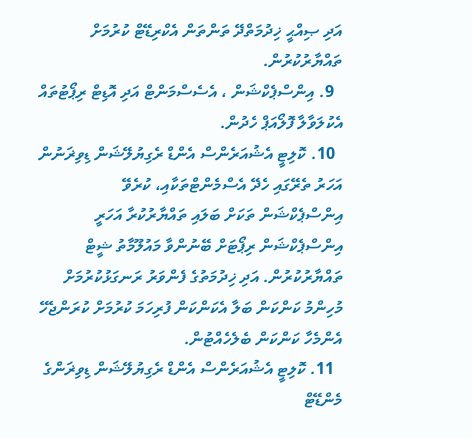އަދި ޞިއްޙީ ޚިދުމަތްދޭ ތަންތަން އެކްރިޑޭޓް ކުރުމަށް ތައްޔާރުކުރުން.
  9. އިންސްޕެކްޝަން ، އެސެސްމަންޓް އަދި އޮޑިޓް ރިޕޯޓުތައް އެކުލަވާލާ ފޮލޯއަޕް ހެދުން.
  10. ކޮލިޓީ އެޝުއަރެންސް އެންޑް ރެގިޔުލޭޝަން ޑިވިޜަނުން އަހަރު ތެރޭގައި ހެދޭ އެސްމެންޓްތަކާއި، ކުރެވޭ އިންސްޕެކްޝަން ތަކަށް ބަލައި ތައްޔާރުކުރާ އަހަރީ އިންސްޕެކްޝަން ރިޕޯޓަށް ބޭނުންވާ މައުލޫމާތު ޝީޓް ތައްޔާރުކުރުން. އަދި ޚިދުމަތުގެ ފެންވަރު ރަނގަޅުކުރުމަށް މުހިންމު ކަންކަން ބަލާ އެކަންކަން ފުރިހަމަ ކުރުމަށް ކުރަންޖެހޭ އެންމެހާ ކަންކަން ބެލެހެއްޓުން.
  11. ކޮލިޓީ އެޝުއަރެންސް އެންޑް ރެގިޔުލޭޝަން ޑިވިޜަންގެ މެންޑޭޓް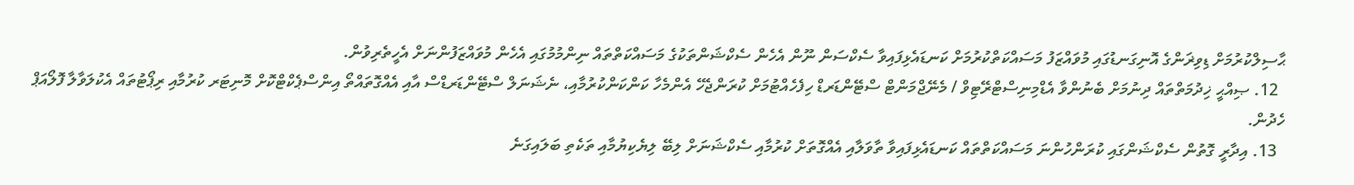ޙާސިލްކުރުމަށް ޑިވިޜަންގެ އޮނިގަނޑުގައި މުވައްޒަފު މަސައްކަތްކުރުމަށް ކަނޑައެޅިފައިވާ ސެކްސަން ނޫން އެހެން ސެކްޝަންތަކުގެ މަސައްކަތްތައް ނިންމުމުގައި އެހެން މުވައްޒަފުންނަށް އެހީތެރިވުން.
  12. ޞިއްޙީ ޚިދުމަތްތައް ދިނުމަށް ބެނުންވާ އެޑްމިނިސްޓްރޭޓިވް / މެނޭޖްމަންޓް ސްޓޭންޑަރޑް ހިފެހެއްޓުމަށް ކުރަންޖެހޭ އެންމެހާ ކަންކަންކުރުމާއި، ނެޝަނަލް ސްޓޭންޑަރޑްސް އާއި އެއްގޮތައްތޯ އިންސްޕެކްޓްކޮށް މޮނިޓަރ ކުރުމާއި ރިޕޯޓުތައް އެކުލަވާލާ ފޮލޯއަޕް ހެދުން.
  13. އިދާރީ ގޮތުން ސެކްޝަންގައި ކުރަންހުންނަ މަސައްކަތްތައް ކަނޑައެޅިފައިވާ ތާވަލާއި އެއްގޮތަށް ކުރުމާއި ސެކްޝަނަށް ލިބޭ ލިޔެކިޔުމާއި ތަކެތި ބަލައިގަނެ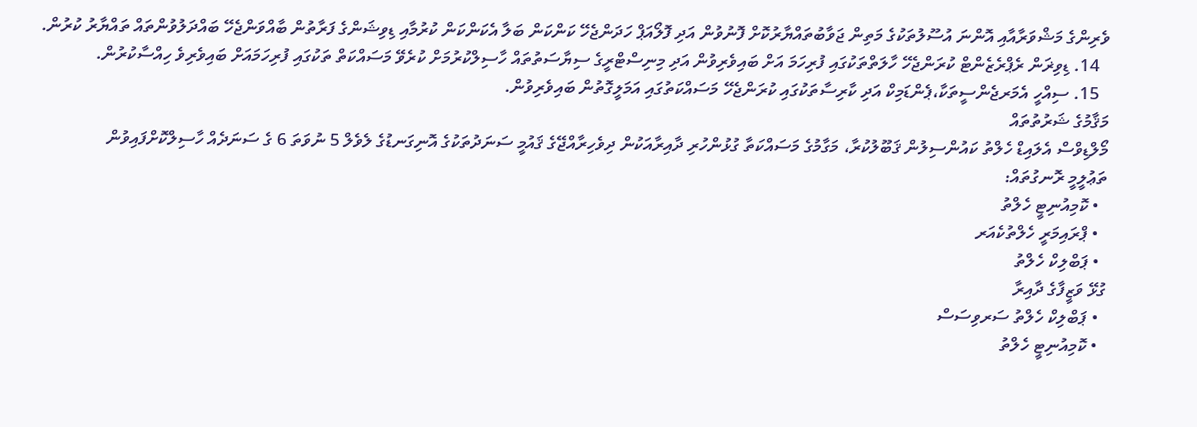ވެރިންގެ މަޝްވަރާއާއި އޮންނަ އުސޫލުތަކުގެ މަތިން ޖަވާބުތައްޔާރުކޮށް ފޮނުވުން އަދި ފޮލޯއަޕް ހަދަންޖެހޭ ކަންކަން ބަލާ އެކަންކަން ކުރުމާއި ޑިވިޝަންގެ ފަރާތުން ބާއްވަންޖެހޭ ބައްދަލުވުންތައް ތައްޔާރު ކުރުން.
  14. ޑިވިޜަން ރެޕްރެޒެންޓް ކުރަންޖެހޭ ހާލަތްތަކުގައި ފުރިހަމަ އަށް ބައިވެރިވުން އަދި މިނިސްޓްރީގެ ސިޔާސަތުތައް ހާސިލްކުރުމަށް ކުރެވޭ މަސައްކަތް ތަކުގައި ފުރިހަމައަށް ބައިވެރިވެ ހިއްސާކުރުން.
  15. ސިއްހީ އެމަރޖެންސީތަކާ،ޕެންޑަމިކް އަދި ކާރިސާތަކުގައި ކުރަންޖެހޭ މަސައްކަތުގައި އަމަލީގޮތުން ބައިވެރިވުން.
މަޤާމުގެ ޝަރުތުތައް
މޯލްޑިވްސް އެލައިޑް ހެލްތު ކައުންސިލުން ޤަބޫލުކުރާ، މަގާމުގެ މަސައްކަތާ ގުޅުންހުރި ދާއިރާއަކުން ދިވެހިރާއްޖޭގެ ޤައުމީ ސަނަދުތަކުގެ އޮނިގަނޑުގެ ލެވެލް 5 ނުވަތަ 6 ގެ ސަނަދެއް ހާސިލްކޮށްފައިވުން
ތަޢުލީމީ ރޮނގުތައް:
  • ކޮމިއުނިޓީ ހެލްތު
  • ޕްރައިމަރީ ހެލްތުކެއަރ
  • ޕަބްލިކް ހެލްތު
ގުޅޭ ވަޒީފާގެ ދާއިރާ
  • ޕަބްލިކް ހެލްތު ސަރވިސަސް
  • ކޮމިއުނިޓީ ހެލްތު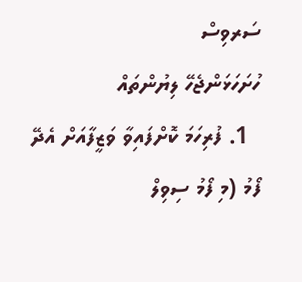ސަރވިސް
ހުށަހަޅަންޖެހޭ ލިޔުންތައް
  1. ފުރިހަމަ ކޮށްފައިވާ ވަޒީފާއަށް އެދޭ ފޯމު (މި ފޯމު ސިވިލް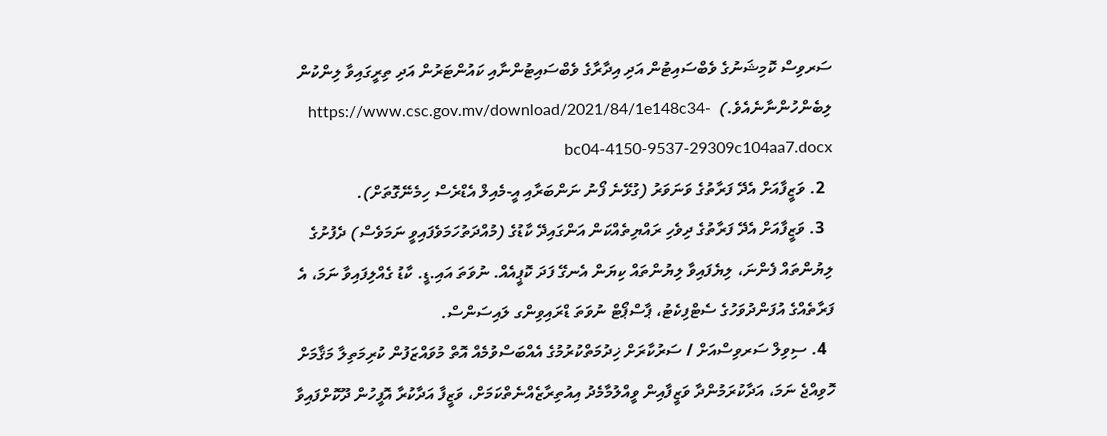ސަރވިސް ކޮމިޝަނުގެ ވެބްސައިޓުން އަދި އިދާރާގެ ވެބްސައިޓުންނާއި ކައުންޓަރުން އަދި ތިރީގައިވާ ލިންކުން ލިބެންހުންނާނެއެވެ.)  https://www.csc.gov.mv/download/2021/84/1e148c34-bc04-4150-9537-29309c104aa7.docx
  2. ވަޒީފާއަށް އެދޭ ފަރާތުގެ ވަނަވަރު (ގުޅޭނެ ފޯނު ނަންބަރާއި އީ-މެއިލް އެޑްރެސް ހިމެނޭގޮތަށް).
  3. ވަޒީފާއަށް އެދޭ ފަރާތުގެ ދިވެހި ރައްޔިތެއްކަން އަންގައިދޭ ކާޑުގެ (މުއްދަތުހަމަވެފައިވީ ނަމަވެސް) ދެފުށުގެ ލިޔުންތައް ފެންނަ، ލިޔެފައިވާ ލިޔުންތައް ކިޔަން އެނގޭ ފަދަ ކޮޕީއެއް. ނުވަތަ އައި.ޑީ. ކާޑު ގެއްލިފައިވާ ނަމަ، އެ ފަރާތެއްގެ އުފަންދުވަހުގެ ސެޓްފިކެޓު، ޕާސްޕޯޓް ނުވަތަ ޑްރައިވިންގ ލައިސަންސް.
  4. ސިވިލް ސަރވިސްއަށް / ސަރުކާރަށް ޚިދުމަތްކުރުމުގެ އެއްބަސްވުމެއް އޮތް މުވައްޒަފުން ކުރިމަތިލާ މަޤާމަށް ހޮވިއްޖެ ނަމަ، އަދާކުރަމުންދާ ވަޒީފާއިން ވީއްލުމާމެދު އިއުތިރާޒެއްނެތްކަމަށް، ވަޒީފާ އަދާކުރާ އޮފީހުން ދޫކޮށްފައިވާ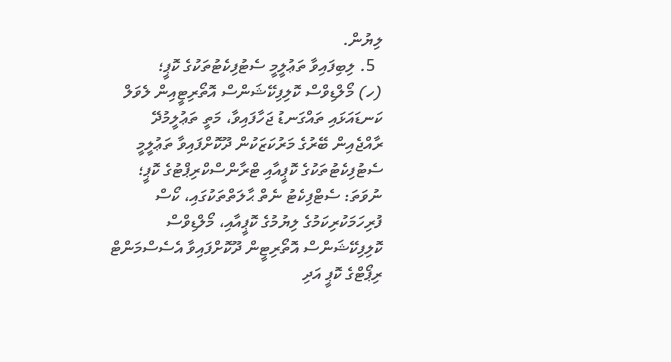ލިޔުން.
  5. ލިބިފައިވާ ތަޢުލީމީ ސެޓުފިކެޓުތަކުގެ ކޮޕީ؛
(ހ) މޯލްޑިވްސް ކޮލިފިކޭޝަންސް އޮތޯރިޓީއިން ލެވަލް ކަނޑައަޅައި ތައްގަނޑު ޖަހާފައިވާ، މަތީ ތަޢުލީމުދޭ ރާއްޖެއިން ބޭރުގެ މަރުކަޒަކުން ދޫކޮށްފައިވާ ތަޢުލީމީ ސެޓުފިކެޓުތަކުގެ ކޮޕީއާއި ޓްރާންސްކްރިޕްޓުގެ ކޮޕީ؛ ނުވަތަ: ސެޓްފިކެޓު ނެތް ޙާލަތްތަކުގައި، ކޯސް ފުރިހަމަކުރިކަމުގެ ލިޔުމުގެ ކޮޕީއާއި، މޯލްޑިވްސް ކޮލިފިކޭޝަންސް އޮތޯރިޓީން ދޫކޮށްފައިވާ އެސެސްމަންޓް ރިޕޯޓްގެ ކޮޕީ އަދި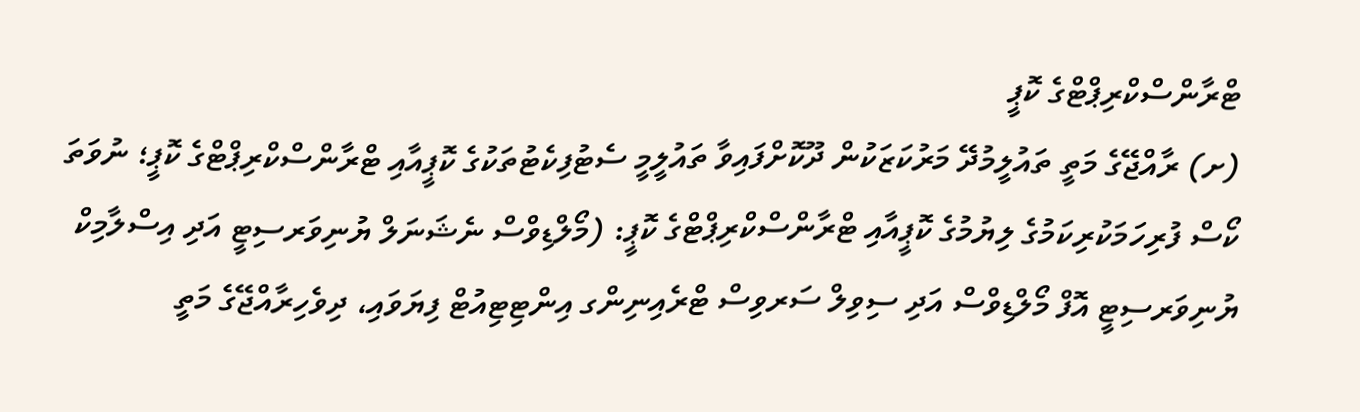ޓްރާންސްކްރިޕްޓްގެ ކޮޕީ
(ށ) ރާއްޖޭގެ މަތީ ތައުލީމުދޭ މަރުކަޒަކުން ދޫކޮށްފައިވާ ތައުލީމީ ސެޓުފިކެޓުތަކުގެ ކޮޕީއާއި ޓްރާންސްކްރިޕްޓްގެ ކޮޕީ؛ ނުވަތަ ކޯސް ފުރިހަމަކުރިކަމުގެ ލިޔުމުގެ ކޮޕީއާއި ޓްރާންސްކްރިޕްޓްގެ ކޮޕީ: (މޯލްޑިވްސް ނެޝަނަލް ޔުނިވަރސިޓީ އަދި އިސްލާމިކް ޔުނިވަރސިޓީ އޮފް މޯލްޑިވްސް އަދި ސިވިލް ސަރވިސް ޓްރެއިނިންގ އިންޓިޓިއުޓް ފިޔަވައި، ދިވެހިރާއްޖޭގެ މަތީ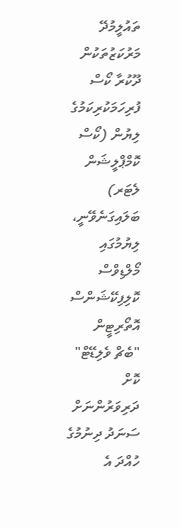ތައުލީމުދޭ މަރުކަޒުތަކުން ދޫކުރާ ކޯސް ފުރިހަމަކުރިކަމުގެ ލިޔުން (ކޯސް ކޮމްޕްލީޝަން ލެޓަރ) ބަލައިގަނެވޭނީ، ލިޔުމުގައި މޯލްޑިވްސް ކޮލިފިކޭޝަންސް އޮތޯރިޓީން "ބެޗް ވެލިޑޭޓް" ކޮށް ދަރިވަރުންނަށް ސަނަދު ދިނުމުގެ ހުއްދަ އެ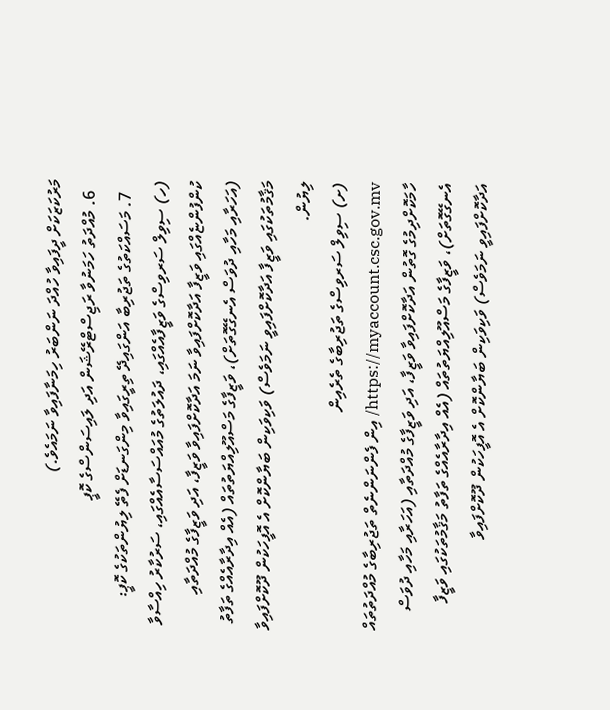މަރުކަޒަކަށް ދީފައިވާ ހުއްދަ ނަންބަރު ހިމަނާފައިވާ ނަމައެވެ.)
   6. މުއްދަތު ހަމަނުވާ ރަޖިސްޓްރޭޝަން އަދި ލައިސަންސްގެ ކޮޕީ
   7. މަސައްކަތުގެ ތަޖުރިބާ އަންގައިދޭ ތިރީގައިވާ މިންގަނޑަށް ފެތޭ ލިޔުންތަކުގެ ކޮޕީ:
(ހ) ސިވިލް ސަރވިސްގެ ވަޒީފާއެއްގައި، ދައުލަތުގެ މުއައްސަސާއެއްގައި، ސަރުކާރު ހިއްސާވާ ކުންފުންޏެއްގައި ވަޒީފާ އަދާކޮށްފައިވާ ނަމަ އަދާކޮށްފައިވާ ވަޒީފާ، އަދި ވަޒީފާގެ މުއްދަތާއި (އަހަރާއި މަހާއި ދުވަސް އެނގޭގޮތަށް)، ވަޒީފާގެ މަސްއޫލިއްޔަތުތައް (އެއް އިދާރާއެއްގެ ތަފާތު މަޤާމުތަކުގައި ވަޒީފާ އަދާކޮށްފައިވީ ނަމަވެސް) ވަކިވަކިން ބަޔާންކޮށް އެ އޮފީހަކުން ދޫކޮށްފައިވާ ލިޔުން.
(ށ) ސިވިލް ސަރވިސްގެ ތަޖުރިބާގެ ތެރެއިން https://myaccount.csc.gov.mv/ އިން ފެންނަންނެތް ތަޖުރިބާގެ މުއްދަތުތައް ހާމަކޮށްދިމުގެ ގޮތުން އަދާކޮށްފައިވާ ވަޒީފާ، އަދި ވަޒީފާގެ މުއްދަތާއި (އަހަރާއި މަހާއި ދުވަސް އެނގޭގޮތަށް)، ވަޒީފާގެ މަސްއޫލިއްޔަތުތައް (އެއް އިދާރާއެއްގެ ތަފާތު މަޤާމުތަކުގައި ވަޒީފާ އަދާކޮށްފައިވީ ނަމަވެސް) ވަކިވަކިން ބަޔާންކޮށް އެ އޮފީހަކުން ދޫކޮށްފައިވާ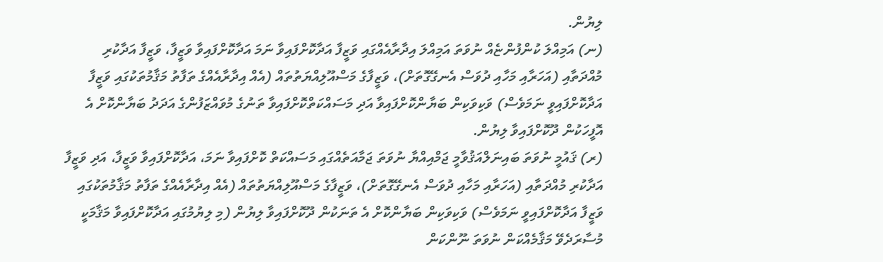ލިޔުން.
(ނ) އަމިއްލަ ކުންފުންޏެއް ނުވަތަ އަމިއްލަ އިދާރާއެއްގައި ވަޒީފާ އަދާކޮށްފައިވާ ނަމަ އަދާކޮށްފައިވާ ވަޒީފާ، ވަޒީފާ އަދާކުރި މުއްދަތާއި (އަހަރާއި މަހާއި ދުވަސް އެނގޭގޮތަށް)، ވަޒީފާގެ މަސްއޫލިއްޔަތުތައް (އެއް އިދާރާއެއްގެ ތަފާތު މަޤާމުތަކުގައި ވަޒީފާ އަދާކޮށްފައިވީ ނަމަވެސް) ވަކިވަކިން ބަޔާންކޮށްފައިވާ އަދި މަސައްކަތްކޮށްފައިވާ ތަނުގެ މުވައްޒަފުންގެ އަދަދު ބަޔާންކޮށް އެ އޮފީހަކުން ދޫކޮށްފައިވާ ލިޔުން.
(ރ) ޤައުމީ ނުވަތަ ބައިނަލްއަޤުވާމީ ޖަމްއިއްޔާ ނުވަތަ ޖަމާއަތެއްގައި މަސައްކަތް ކޮށްފައިވާ ނަމަ، އަދާކޮށްފައިވާ ވަޒީފާ، އަދި ވަޒީފާ އަދާކުރި މުއްދަތާއި (އަހަރާއި މަހާއި ދުވަސް އެނގޭގޮތަށް)، ވަޒީފާގެ މަސްއޫލިއްޔަތުތައް (އެއް އިދާރާއެއްގެ ތަފާތު މަޤާމުތަކުގައި ވަޒީފާ އަދާކޮށްފައިވީ ނަމަވެސް) ވަކިވަކިން ބަޔާންކޮށް އެ ތަނަކުން ދޫކޮށްފައިވާ ލިޔުން (މި ލިޔުމުގައި އަދާކޮށްފައިވާ މަޤާމަކީ މުސާރަދެވޭ މަޤާމެއްކަން ނުވަތަ ނޫންކަން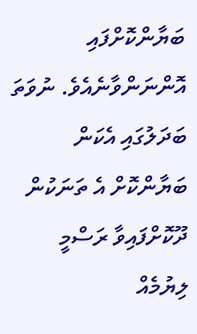ބަޔާންކޮށްފައި އޮންނަންވާނެއެވެ. ނުވަތަ ބަދަލުގައި އެކަން ބަޔާންކޮށް އެ ތަނަކުން ދޫކޮށްފައިވާ ރަސްމީ ލިޔުމެއް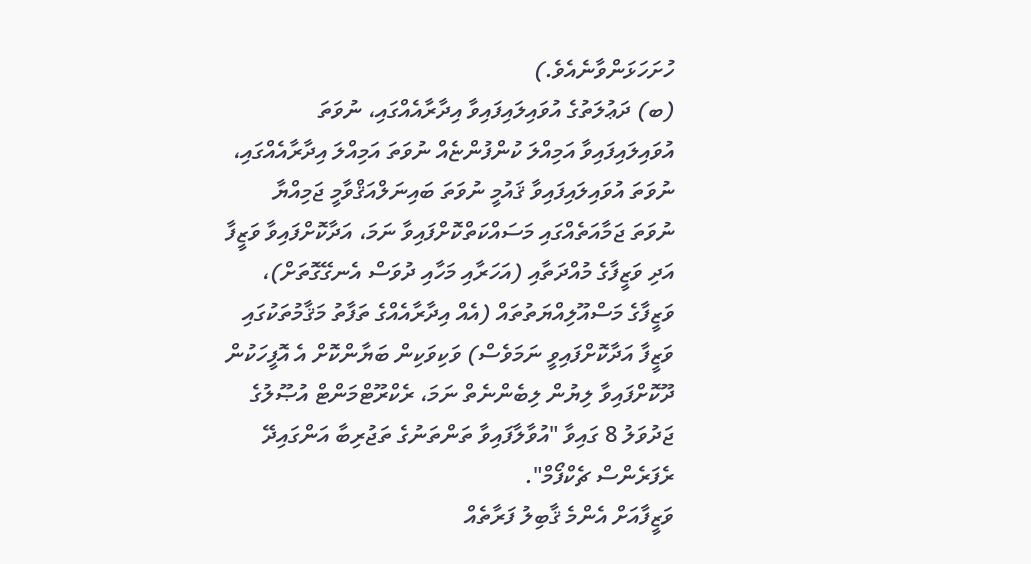ހުށަހަޅަންވާނެއެވެ.)
(ބ) ދަޢުލަތުގެ އުވައިލައިފައިވާ އިދާރާއެއްގައި، ނުވަތަ އުވައިލައިފައިވާ އަމިއްލަ ކުންފުންޏެއް ނުވަތަ އަމިއްލަ އިދާރާއެއްގައި، ނުވަތަ އުވައިލައިފައިވާ ޤައުމީ ނުވަތަ ބައިނަލްއަޤްވާމީ ޖަމިއްޔާ ނުވަތަ ޖަމާއަތެއްގައި މަސައްކަތްކޮށްފައިވާ ނަމަ، އަދާކޮށްފައިވާ ވަޒީފާ އަދި ވަޒީފާގެ މުއްދަތާއި (އަހަރާއި މަހާއި ދުވަސް އެނގޭގޮތަށް)، ވަޒީފާގެ މަސްއޫލިއްޔަތުތައް (އެއް އިދާރާއެއްގެ ތަފާތު މަޤާމުތަކުގައި ވަޒީފާ އަދާކޮށްފައިވީ ނަމަވެސް) ވަކިވަކިން ބަޔާންކޮށް އެ އޮފީހަކުން ދޫކޮށްފައިވާ ލިޔުން ލިބެންނެތް ނަމަ، ރެކްރޫޓްމަންޓް އުޞޫލުގެ ޖަދުވަލު 8 ގައިވާ "އުވާލާފައިވާ ތަންތަނުގެ ތަޖުރިބާ އަންގައިދޭ ރެފަރެންސް ޗެކްފޯމް".
ވަޒީފާއަށް އެންމެ ޤާބިލު ފަރާތެއް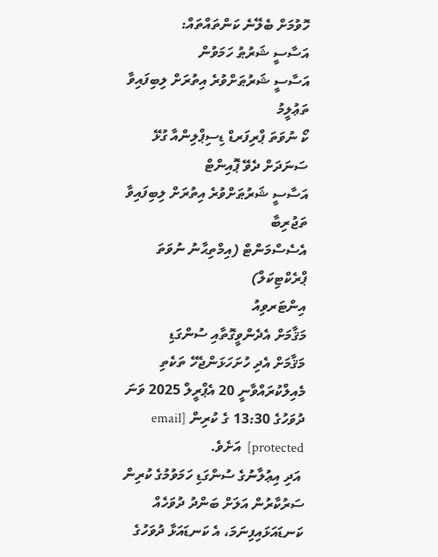ހޮވުމަށް ބެލޭނެ ކަންތައްތައް:
އަސާސީ ޝަރުޠު ހަމަވުން
އަސާސީ ޝަރުޠަށްވުރެ އިތުރަށް ލިބިފައިވާ ތަޢުލީމު
ކޯ ނުވަތަ ޕްރިފަރޑް ޑިސިޕްލިންއާ ގުޅޭ ސަނަދަށް ދެވޭ ޕޮއިންޓް
އަސާސީ ޝަރުޠަށްވުރެ އިތުރަށް ލިބިފައިވާ ތަޖުރިބާ
އެސެސްމަންޓް (އިމްތިޙާނު ނުވަތަ ޕްރެކްޓިކަލް)
އިންޓަރވިއު
މަޤާމަށް އެދެންވީގޮތާއި ސުންގަޑި
މަޤާމަށް އެދި ހުށަހަޅަންޖެހޭ ތަކެތި މެއިލްކުރައްވާނީ 20 އެޕްރީލް 2025 ވަނަ ދުވަހުގެ 13:30 ގެ ކުރިން [email protected]  އަށެވެ.
 އަދި އިޢުލާނުގެ ސުންގަޑި ހަމަވުމުގެ ކުރިން ސަރުކާރުން އަލަށް ބަންދު ދުވަހެއް ކަނޑައަޅައިފިނަމަ، އެ ކަނޑައަޅާ ދުވަހުގެ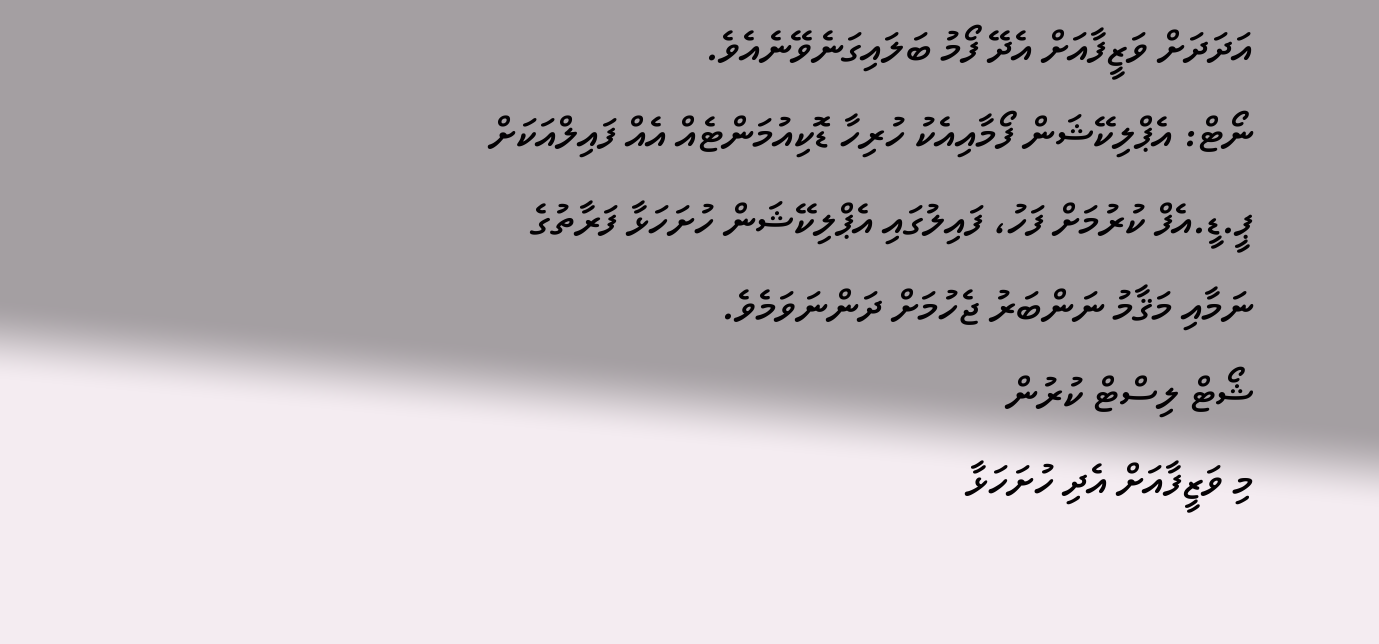އަދަދަށް ވަޒީފާއަށް އެދޭ ފޯމު ބަލައިގަނެވޭނެއެވެ.
ނޯޓް: އެޕްލިކޭޝަން ފޯމާއިއެކު ހުރިހާ ޑޮކިއުމަންޓެއް އެއް ފައިލްއަކަށް ޕީ.ޑީ.އެފް ކުރުމަށް ފަހު، ފައިލުގައި އެޕްލިކޭޝަން ހުށަހަޅާ ފަރާތުގެ ނަމާއި މަޤާމު ނަންބަރު ޖެހުމަށް ދަންނަވަމެވެ.
ޝޯޓް ލިސްޓް ކުރުން
މި ވަޒީފާއަށް އެދި ހުށަހަޅާ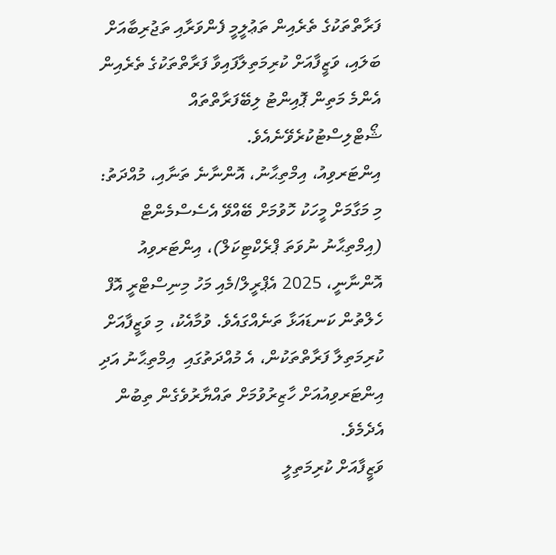ފަރާތްތަކުގެ ތެރެއިން ތަޢުލީމީ ފެންވަރާއި ތަޖުރިބާއަށް ބަލައި، ވަޒީފާއަށް ކުރިމަތިލާފައިވާ ފަރާތްތަކުގެ ތެރެއިން އެންމެ މަތިން ޕޮއިންޓު ލިބޭފަރާތްތައް ޝޯޓްލިސްޓުކުރެވޭނެއެވެ.
އިންޓަރވިއު، އިމްތިޙާނު، އޮންނާނެ ތަނާއި، މުއްދަތު:
މި މަގާމަށް މީހަކު ހޮވުމަށް ބޭއްވޭ އެސެސްމެންޓް (އިމްތިޙާނު ނުވަތަ ޕްރެކްޓިކަލް)، އިންޓަރވިއު އޮންނާނީ، 2025 އެޕްރީލް/މެއި މަހު މިނިސްޓްރީ އޮފް ހެލްތުން ކަނޑައަޅާ ތަނެއްގައެވެ. ވުމާއެކު، މި ވަޒީފާއަށް ކުރިމަތިލާ ފަރާތްތަކުން، އެ މުއްދަތުގައި  އިމްތިޙާނު އަދި އިންޓަރވިއުއަށް ހާޒިރުވުމަށް ތައްޔާރުވެގެން ތިބުން އެދެމެވެ.
ވަޒީފާއަށް ކުރިމަތިލީ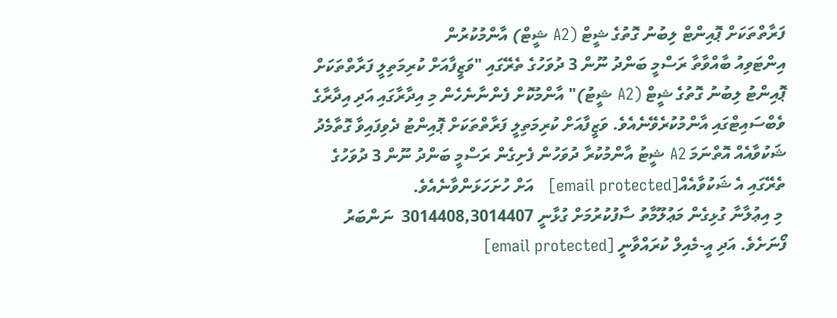ފަރާތްތަކަށް ޕޮއިންޓް ލިބުނު ގޮތުގެ ޝީޓް (A2 ޝީޓް) އާންމުކުރުން
އިންޓަވިއު ބާއްވާތާ ރަސްމީ ބަންދު ނޫން 3 ދުވަހުގެ ތެރޭގައި "ވަޒީފާއަށް ކުރިމަތިލީ ފަރާތްތަކަށް ޕޮއިންޓު ލިބުނު ގޮތުގެ ޝީޓް (A2 ޝީޓު)" އާންމުކޮށް ފެންނާނެހެން މި އިދާރާގައި އަދި އިދާރާގެ ވެބްސައިޓްގައި އާންމުކުރެވޭނެއެވެ. ވަޒީފާއަށް ކުރިމަތިލީ ފަރާތްތަކަށް ޕޮއިންޓު ދެވިފައިވާ ގޮތާމެދު ޝަކުވާއެއް އޮތްނަމަ A2 ޝީޓު އާންމުކުރާ ދުވަހުން ފެށިގެން ރަސްމީ ބަންދު ނޫން 3 ދުވަހުގެ ތެރޭގައި އެ ޝަކުވާއެއް[email protected]   އަށް ހުށަހަޅަންވާނެއެވެ.
 މި އިޢުލާނާ ގުޅިގެން މަޢުލޫމާތު ސާފުކުރުމަށް ގުޅާނީ 3014408,3014407  ނަންބަރު ފޯނަށެވެ. އަދި އީ-މެއިލް ކުރައްވާނީ [email protected]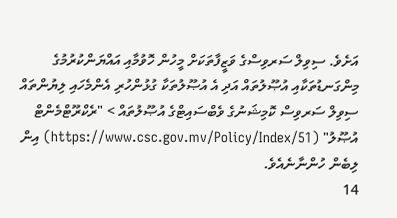އަށެވެ. ސިވިލް ސަރވިސްގެ ވަޒީފާތަކަށް މީހުން ހޮވުމާއި އައްޔަންކުރުމުގެ މިންގަނޑުތަކާއި އުޞޫލުތައް އަދި އެ އުޞޫލުތަކާ ގުޅުންހުރި އެންމެހައި ލިޔުންތައް ސިވިލް ސަރވިސް ކޮމިޝަނުގެ ވެބްސައިޓްގެ އުޞޫލުތައް > "ރެކްރޫޓްމެންޓް އުޞޫލު" (https://www.csc.gov.mv/Policy/Index/51) އިން ލިބެން ހުންނާނެއެވެ.
14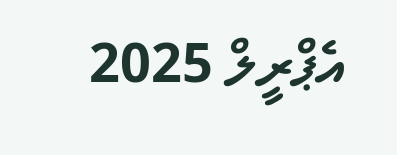އެޕްރީލް 2025